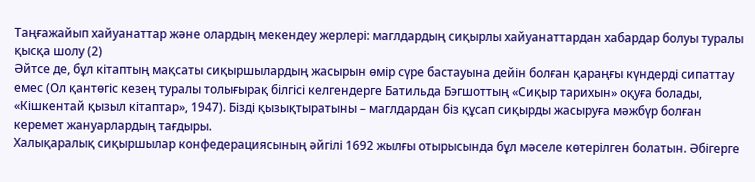Таңғажайып хайуанаттар және олардың мекендеу жерлері: маглдардың сиқырлы хайуанаттардан хабардар болуы туралы қысқа шолу (2)
Әйтсе де, бұл кітаптың мақсаты сиқыршылардың жасырын өмір сүре бастауына дейін болған қараңғы күндерді сипаттау емес (Ол қантөгіс кезең туралы толығырақ білгісі келгендерге Батильда Бэгшоттың «Сиқыр тарихын» оқуға болады, «Кішкентай қызыл кітаптар», 1947). Бізді қызықтыратыны – маглдардан біз құсап сиқырды жасыруға мәжбүр болған керемет жануарлардың тағдыры.
Халықаралық сиқыршылар конфедерациясының әйгілі 1692 жылғы отырысында бұл мәселе көтерілген болатын. Әбігерге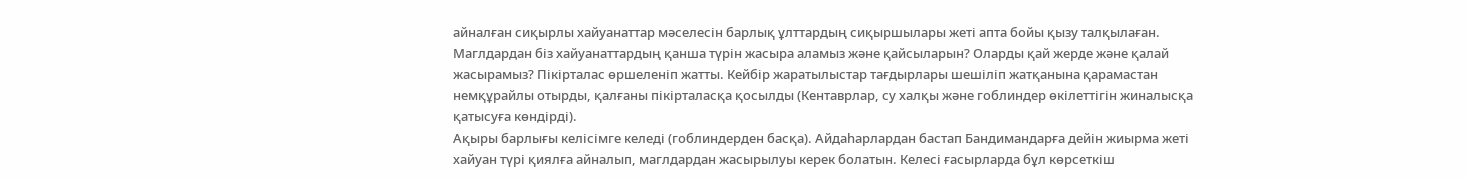айналған сиқырлы хайуанаттар мәселесін барлық ұлттардың сиқыршылары жеті апта бойы қызу талқылаған. Маглдардан біз хайуанаттардың қанша түрін жасыра аламыз және қайсыларын? Оларды қай жерде және қалай жасырамыз? Пікірталас өршеленіп жатты. Кейбір жаратылыстар тағдырлары шешіліп жатқанына қарамастан немқұрайлы отырды, қалғаны пікірталасқа қосылды (Кентаврлар, су халқы және гоблиндер өкілеттігін жиналысқа қатысуға көндірді).
Ақыры барлығы келісімге келеді (гоблиндерден басқа). Айдаһарлардан бастап Бандимандарға дейін жиырма жеті хайуан түрі қиялға айналып, маглдардан жасырылуы керек болатын. Келесі ғасырларда бұл көрсеткіш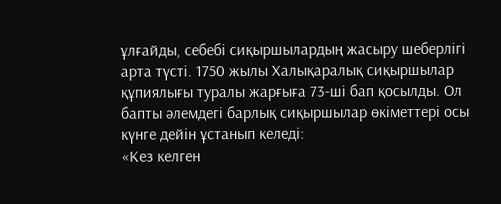ұлғайды, себебі сиқыршылардың жасыру шеберлігі арта түсті. 1750 жылы Халықаралық сиқыршылар құпиялығы туралы жарғыға 73-ші бап қосылды. Ол бапты әлемдегі барлық сиқыршылар өкіметтері осы күнге дейін ұстанып келеді:
«Кез келген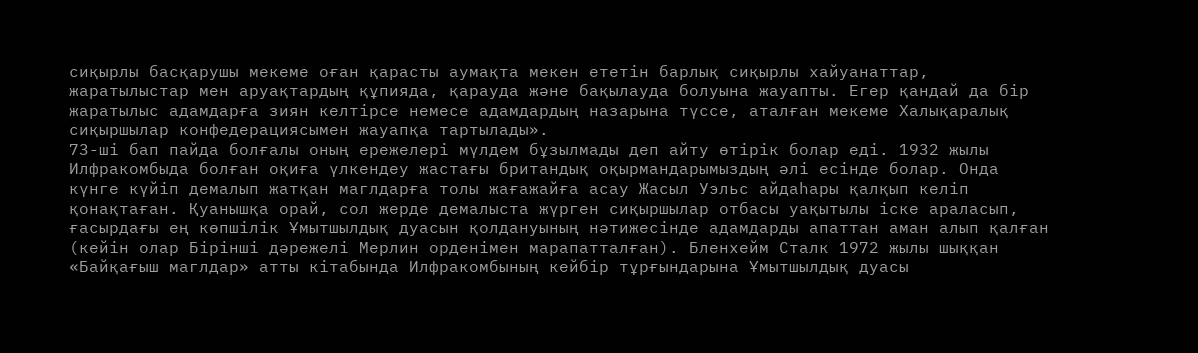сиқырлы басқарушы мекеме оған қарасты аумақта мекен ететін барлық сиқырлы хайуанаттар, жаратылыстар мен аруақтардың құпияда, қарауда және бақылауда болуына жауапты. Егер қандай да бір жаратылыс адамдарға зиян келтірсе немесе адамдардың назарына түссе, аталған мекеме Халықаралық сиқыршылар конфедерациясымен жауапқа тартылады».
73-ші бап пайда болғалы оның ережелері мүлдем бұзылмады деп айту өтірік болар еді. 1932 жылы Илфракомбыда болған оқиға үлкендеу жастағы британдық оқырмандарымыздың әлі есінде болар. Онда күнге күйіп демалып жатқан маглдарға толы жағажайға асау Жасыл Уэльс айдаһары қалқып келіп қонақтаған. Қуанышқа орай, сол жерде демалыста жүрген сиқыршылар отбасы уақытылы іске араласып, ғасырдағы ең көпшілік Ұмытшылдық дуасын қолдануының нәтижесінде адамдарды апаттан аман алып қалған (кейін олар Бірінші дәрежелі Мерлин орденімен марапатталған). Бленхейм Сталк 1972 жылы шыққан «Байқағыш маглдар» атты кітабында Илфракомбының кейбір тұрғындарына Ұмытшылдық дуасы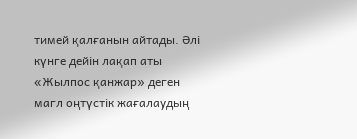тимей қалғанын айтады. Әлі күнге дейін лақап аты «Жылпос қанжар» деген магл оңтүстік жағалаудың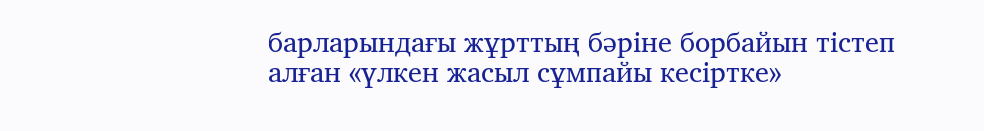барларындағы жұрттың бәріне борбайын тістеп алған «үлкен жасыл сұмпайы кесіртке»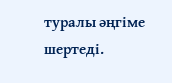туралы әңгіме шертеді.